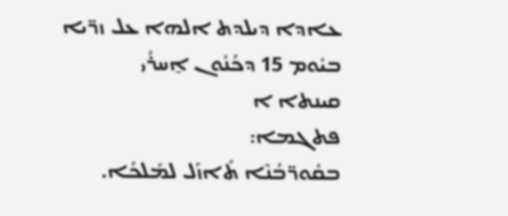ܥܐܕܐ ܕܝܠܕܬ ܐܠܗܐ ܥܠ ܙܪ̈ܝܐ
ܒܝܽܘܡ 15 ܕܟܳܢܽܘܢ ܐ̱ܚܪܳܝ
ܩܝܢܬܐ ܐ
ܦܬܓܡܐ:
ܒܩܽܘܪ̈ܒܳܢܶܐ ܬܺܐܙܰܠ ܠܡܰܠܟܳܐ.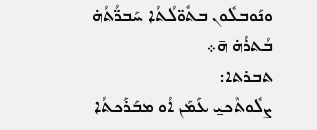ܘܢܰܘܒܠܽܘܢ ܒܬܽܘ̈ܠܳܬܳܐ ܚܰܒܪ̈ܳܬܳܗ̇ ܒܳܬܪܳܗ̇ ܗ̄܀
ܬܒܪܬ‌ܐ:
ܨܠܽܘܬܶܟܝ̱ ܥܰܡܰܢ ܐܳܘ ܡܒܰܪܰܟܬܳܐ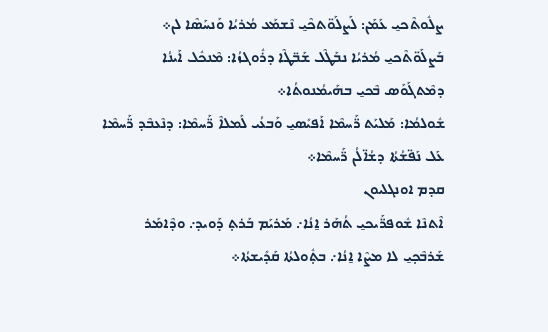ܨܠܽܘܬܶܟܝ̱ ܥܰܡܰܢ: ܠܰܨܠܰܘ̈ܬܟܶܝ̱ ܢܶܫܡܰܥ ܡܳܪܝܳܐ ܘܰܢܚܰܣܶܐ ܠܢ܀
ܒܰܨܠܰܘ̈ܬܶܟܝ̱ ܡܳܪܝܳܐ ܢܒܰܛܶܠ ܫܰܒ̈ܛܶܐ ܕܪܽܘܓܙܳܐ: ܡܶܢܟܽܠ ܐܰܝܢܳܐ ܕܡܶܬܓܰܘܰܣ ܒܶܟܝ̱ ܒܗܰܝܡܳܢܘܬܳܐ܀
ܫܽܘܠܡܳܐ: ܡܰܠܝܰܬ ܪ̈ܰܚܡܶܐ ܐܰܦܝܺܣܝ̱ ܘܰܒܥܳܝ ܠܰܡܠܐܶ ܪ̈ܰܚܡܶܐ: ܕܢܶܥܒܶܕ ܪ̈ܰܚܡܶܐ ܥܰܠ ܢܰܦ̈ܫܳܬܳܐ ܕܫܳܐ̈ܠܳܢ ܪ̈ܰܚܡܶܐ܀
ܩܕܡ ܐܘܢܓܠܝܘܢ
ܐܶܬܢܶܐ ܫܽܘܦܪ̈ܰܝܟܝ̱ ܬܳܗܰܪ ܐ̱ܢܳܐ܇ ܡܰܪܝܰܡ ܒܰܪܬ̣ ܕܰܘܝܕ܇ ܘܕܶܐܡܰܪ ܫܰܪܒܶܟ̣ܝ̱ ܠܐ ܡܨܶܐ ܐ̱ܢܳܐ܇ ܒܬ̣ܽܘܠܬܳܐ ܩܰܕܺܝܫܬܳܐ܀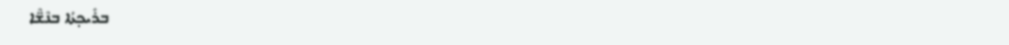ܒܪܺܝܟ̣ܬܳܐ ܒܢܶܫ̈ܶܐ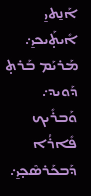ܐܰܢ̱ܬܝ̱ ܐܺܝܬ̣ܰܝܟܝ̱܇ ܡܰܪܝܰܡ ܒܰܪܬ̣ ܕܰܘܝܕ܇ ܘܰܒܪܺܝܟ ܦܺܐܪܳܐ ܕܰܒܟܰܪܣܶܟ̣ܝ̱܇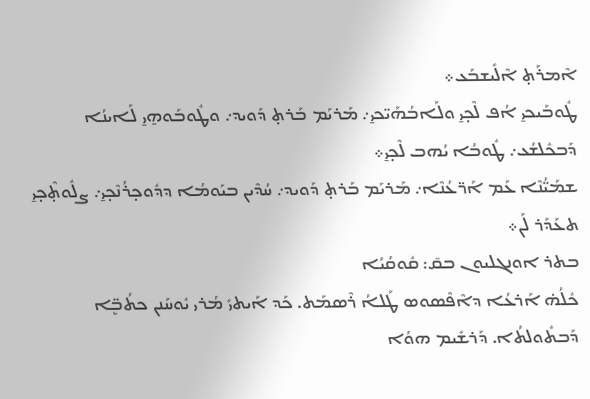ܐܶܡܪܰܬ̣ ܐܶܠܺܝܫܒܰܥ܀
ܛܽܘܒܰܝܟܝ̱ ܐܳܦ ܠܶܟ̣ܝ̱ ܘܠܰܐܒܳܗܰܝ̈ܟܝ̱܇ ܡܰܪܝܰܡ ܒܰܪܬ̣ ܕܰܘܝܕ܇ ܘܛܽܘܒܰܘܗ̱ܝ̱ ܠܰܐܝܢܳܐ ܕܰܒܟܽܠܫܳܥ܇ ܛܽܘܒܳܐ ܝܳܗܒ ܠܶܟ̣ܝ̱܀
ܫܡܰܝ̈ܳܢܶܐ ܥܰܡ ܐܰܪ̈ܥܳܢܶܐ܇ ܡܰܪܝܰܡ ܒܰܪܬ̣ ܕܰܘܝܕ܇ ܚܳܕܶܝܢ ܒܝܰܘܡܳܐ ܕܕܽܘܟ̣ܪܳܢܶܟ̣ܝ̱܇ ܨܠܽܘܬ̣ܶܟ̣ܝ̱ ܬܥܰܕܰܪ ܠܰܢ܀
ܒܬܪ ܐܘܢܓܠܝܘܢ ܒܩ̄: ܩܽܘܩܳܝܳܐ
ܟܽܠܳܗ̇ ܐܰܪܥܳܐ ܕܐܶܦܶܣܘܣ ܛܰܠܐܳ ܪܶܣܡܰܬ. ܟܰܕ ܐܰܝܬܝܺ ܡܳܪܝ ܝܽܘܚܰܢܢ ܟܬܳܒܷ̈ܐ ܕܰܒܬܽܘܠܬܳܐ. ܕܰܪܫܺܝܡ ܗܘܳܐ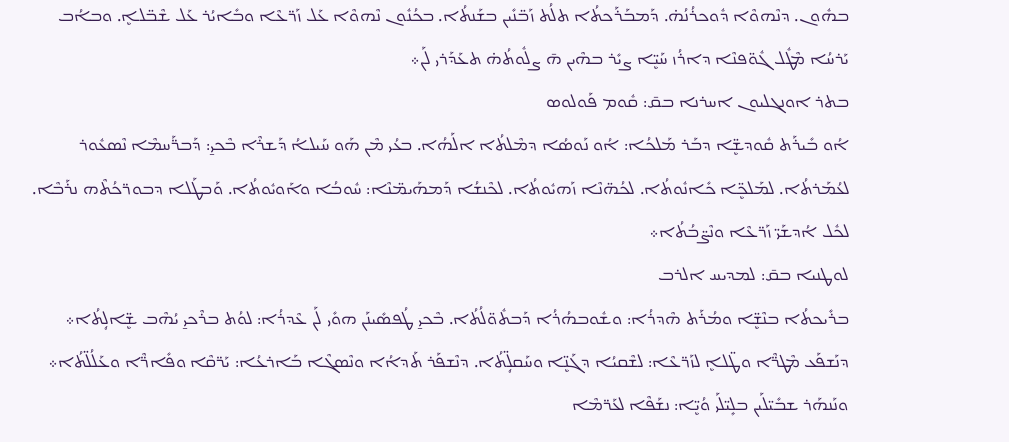ܒܗܽܘܢ. ܕܢܶܗܘܶܐ ܕܽܘܟܪܳܢܳܗ̇. ܕܰܡܒܰܪܰܟܬܳܐ ܬܠܳܬ ܙܰܒ̈ܢܺܝܢ ܒܫܰܢܬܳܐ. ܒܟܳܢܽܘܢ ܢܶܗܘܶܐ ܥܰܠ ܙܰܪ̈ܥܶܐ ܘܒܺܐܝܳܪ ܥܰܠ ܫܶܒ̈ܠܐܷ. ܘܒܐܳܒ ܝܰܪܚܳܐ ܡܶܛܽܠ ܓܽܘ̈ܦܢܶܐ ܕܐܪܳܙ ܚܰܝܷ̈ܐ ܨܝܺܪ ܒܗܶܝܢ ܗ̄ ܨܠܽܘܬܳܗ̇ ܬܥܰܕܰܪܝ ܠܰܢ܀
ܒܬܪ ܐܘܢܓܠܝܘܢ ܐܚܪܢܐ ܒܩ̄: ܩܽܘܡ ܦܰܘܠܘܣ
ܐܳܘ ܒܺܝܪܰܬ ܩܽܘܕܫܷ̈ܐ ܕܒܰܪ ܡܰܠܟܳܐ: ܐܳܘ ܢܰܘܣܳܐ ܕܡܶܠܬܳܐ ܐܠܰܗܳܐ. ܒܥܳܝ ܡܶܢ ܗܰܘ ܚܰܝܠܐܳ ܕܰܫܪܶܐ ܒܶܟܝ̱: ܕܰܒܪ̈ܰܚܡܶܐ ܢܶܣܥܽܘܪ ܠܥܳܡܰܪܬܳܐ. ܠܡܰܠܟܷ̈ܐ ܟܺܐܢܽܘܬܳܐ. ܠܟܳܗ̈ܢܶܐ ܙܰܗܝܽܘܬܳܐ. ܠܟܶܢܫܳܐ ܕܰܡܗܰܝܡ̈ܢܶܐ: ܚܽܘܒܳܐ ܘܐܰܘܝܽܘܬܳܐ. ܘܰܒܛܰܠܐ ܕܒܘܪ̈ܟܳܬܶܗ ܢܪܰܒܶܐ. ܠܟܽܠ ܐܳܕܫܰܝ̈ ܙܰܪ̈ܥܶܐ ܘܢܶܨ̈ܒܳܬܳܐ܀
ܠܘܛܢܝܐ ܒܩ̄: ܠܡܕܝܚ ܐܠܪܒ
ܒܪܺܝܟܬܳܐ ܒܢܶܫܷ̈ܐ ܘܡܳܪܰܬ ܗܶܕܪܳܐ: ܘܫܽܘܒܗܳܪܳܐ ܕܰܒܬܽܘ̈ܠܳܬܳܐ. ܒܶܟܝ̱ ܛܳܦܣܺܝܢܰܢ ܗܘܺܝ ܠܰܢ ܥܶܕܪܳܐ: ܠܘܳܬ ܒܪܶܟܝ̱ ܝܳܗܶܒ ܫܷ̈ܐܠܴܬܳܐ܀
ܕܢܰܫܦܰܥ ܡܶܛܪ̈ܶܐ ܘܛ̈ܠܐܷ ܠܙܰܪ̈ܥܶܐ: ܠܫܶܩܝܳܐ ܕܓܰܢܷ̈ܐ ܘܚܰܩܠܴ̈ܬܳܐ. ܕܢܶܫܦܰܪ ܬܰܕܐܳܐ ܘܢܶܣܓܶܐ ܒܰܐܪܥܳܐ: ܝܰܪ̈ܩܶܐ ܘܦܺܐܪ̈ܶܐ ܘܥܰܠܳܠ̈ܬܳܐ܀
ܘܢܰܢܗܰܪ ܫܒܺܝ̈ܠܰܝܢ ܒܠܻܝ̈ܠܰܝ ܘܳܝܷ̈ܐ: ܢܫܰܦܶܐ ܠܥܰܪ̈ܡܶܐ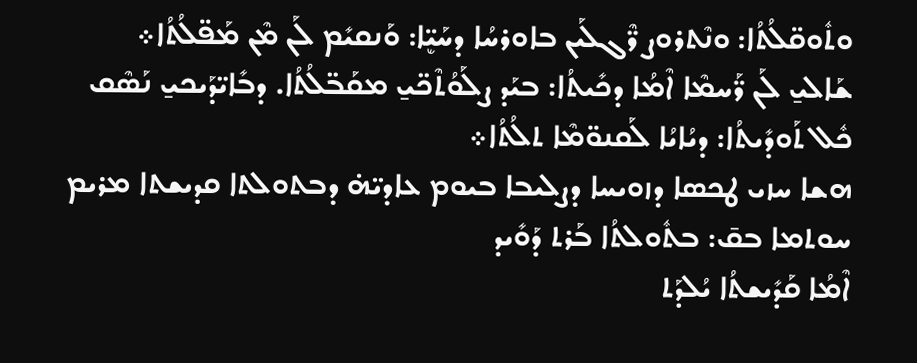ܘܬܽܘܩ̈ܠܳܬܳܐ: ܘܢܶܬܪܘܨ ܪ̈ܶܓܠܰܝܢ ܒܐܘܪܚܳܐ ܕܚܰܝܷ̈ܐ: ܘܰܢܩܝܺܡ ܠܰܢ ܡܶܢ ܡܰܦ̈ܠܳܬܳܐ܀
ܫܰܐܠܝ̱ ܠܰܢ ܪ̈ܰܚܡܶܐ ܐܶܡܳܐ ܕܟܺܝܬܳܐ: ܒܝܰܕ ܨܠܰܘܳܬܶܟ̈ܝ̱ ܡܩܰܒ̈ܠܳܬܳܐ. ܕܒܺܐܝ̈ܕܰܝܟܝ̱ ܢܰܣܶܩ ܟܽܠ ܬܰܘܕܺܝܬܳܐ: ܕܝܳܐܝܳܐ ܠܰܩܢܘ̈ܡܶܐ ܬܠܳܬܳܐ܀
ܗܫܐ ܚܙܝ ܛܟܣܐ ܕܙܘܝܚܐ ܕܨܠܝܒܐ ܒܝܘܡ ܥܐܕܝ̈ܗ̇ ܕܒܬܘܠܬܐ ܩܕܝܫܬܐ ܡܪܝܡ
ܚܘܬܡܐ ܒܩ̄: ܒܬܽܘܠܬܳܐ ܒܰܪܬ ܕܰܘܺܝܕ
ܐܶܡܳܐ ܩܰܕܺܝܫܬܳܐ ܝܳܠܕܰܬ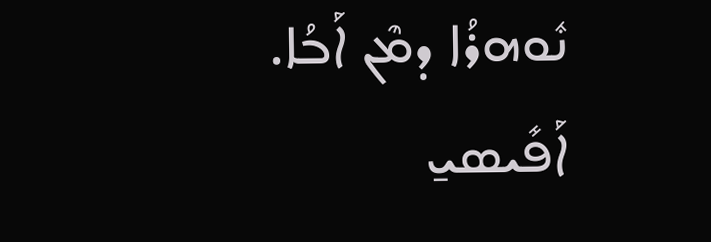ܢܽܘܗܪܳܐ ܕܡܶܢ ܐܰܒܳܐ. ܐܰܦܺܝܣܝ̱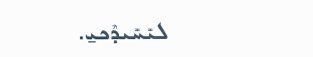ܠܝܺܚܺܝܕܶܟܝ̱.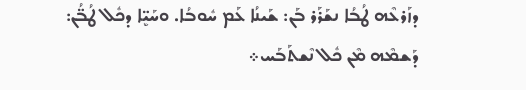ܕܙܰܪܥܶܗ ܛܳܒܳܐ ܢܫܰܪܰܪ ܒܰܢ: ܫܰܝܢܳܐ ܥܰܡ ܚܽܘܒܳܐ. ܘܚܰܝܷ̈ܐ ܕܟܽܠ ܛܳܒ̈ܳܢ: ܕܰܫܡܶܗ ܡܶܢ ܟܽܠ ܢܶܫܬܰܒܰܚ܀